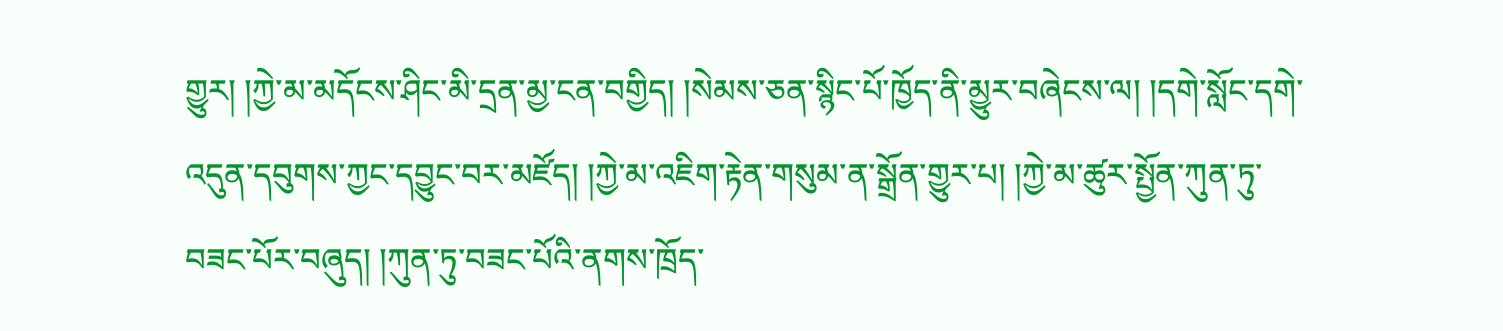གྱུར། །ཀྱེ་མ་མདོངས་ཤིང་མི་དྲན་མྱ་ངན་བགྱིད། །སེམས་ཅན་སྙིང་པོ་ཁྱོད་ནི་མྱུར་བཞེངས་ལ། །དགེ་སློང་དགེ་འདུན་དབུགས་ཀྱང་དབྱུང་བར་མཛོད། །ཀྱེ་མ་འཇིག་རྟེན་གསུམ་ན་སྒྲོན་གྱུར་པ། །ཀྱེ་མ་ཚུར་སྤྱོན་ཀུན་ཏུ་བཟང་པོར་བཞུད། །ཀུན་ཏུ་བཟང་པོའི་ནགས་ཁྲོད་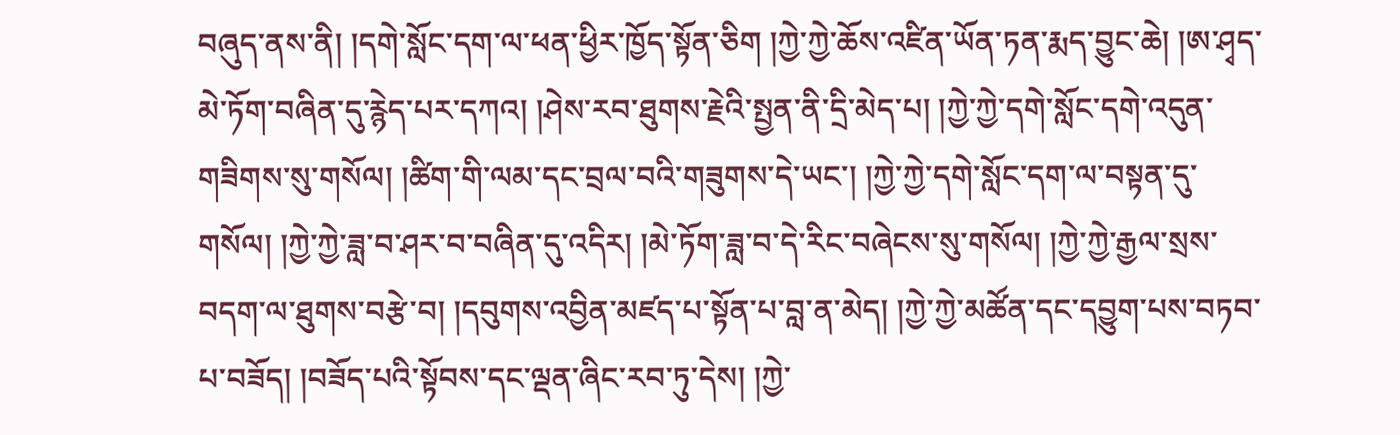བཞུད་ནས་ནི། །དགེ་སློང་དག་ལ་ཕན་ཕྱིར་ཁྱོད་སྟོན་ཅིག །ཀྱེ་ཀྱེ་ཆོས་འཛིན་ཡོན་ཏན་རྨད་བྱུང་ཆེ། །ཨ་ཤྭད་མེ་ཏོག་བཞིན་དུ་རྙེད་པར་དཀའ། །ཤེས་རབ་ཐུགས་རྗེའི་སྤྱན་ནི་དྲི་མེད་པ། །ཀྱེ་ཀྱེ་དགེ་སློང་དགེ་འདུན་གཟིགས་སུ་གསོལ། །ཚིག་གི་ལམ་དང་བྲལ་བའི་གཟུགས་དེ་ཡང་། །ཀྱེ་ཀྱེ་དགེ་སློང་དག་ལ་བསྟན་དུ་གསོལ། །ཀྱེ་ཀྱེ་ཟླ་བ་ཤར་བ་བཞིན་དུ་འདིར། །མེ་ཏོག་ཟླ་བ་དེ་རིང་བཞེངས་སུ་གསོལ། །ཀྱེ་ཀྱེ་རྒྱལ་སྲས་བདག་ལ་ཐུགས་བརྩེ་བ། །དབུགས་འབྱིན་མཛད་པ་སྟོན་པ་བླ་ན་མེད། །ཀྱེ་ཀྱེ་མཚོན་དང་དབྱུག་པས་བཏབ་པ་བཟོད། །བཟོད་པའི་སྟོབས་དང་ལྡན་ཞིང་རབ་ཏུ་དེས། །ཀྱེ་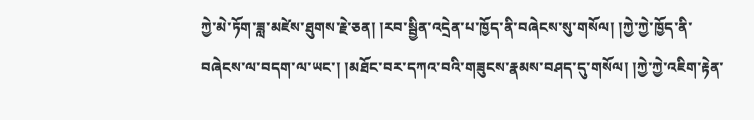ཀྱེ་མེ་ཏོག་ཟླ་མཛེས་ཐུགས་རྗེ་ཅན། །རབ་སྦྱིན་འདྲེན་པ་ཁྱོད་ནི་བཞེངས་སུ་གསོལ། །ཀྱེ་ཀྱེ་ཁྱོད་ནི་བཞེངས་ལ་བདག་ལ་ཡང་། །མཐོང་བར་དཀའ་བའི་གཟུངས་རྣམས་བཤད་དུ་གསོལ། །ཀྱེ་ཀྱེ་འཇིག་རྟེན་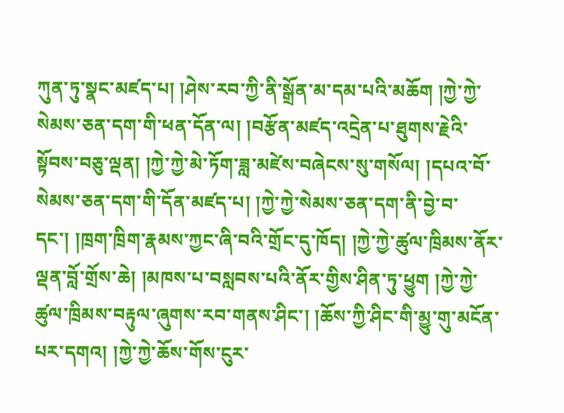ཀུན་ཏུ་སྣང་མཛད་པ། །ཤེས་རབ་ཀྱི་ནི་སྒྲོན་མ་དམ་པའི་མཆོག །ཀྱེ་ཀྱེ་སེམས་ཅན་དག་གི་ཕན་དོན་ལ། །བརྩོན་མཛད་འདྲེན་པ་ཐུགས་རྗེའི་སྟོབས་བཅུ་ལྡན། །ཀྱེ་ཀྱེ་མེ་ཏོག་ཟླ་མཛེས་བཞེངས་སུ་གསོལ། །དཔའ་བོ་སེམས་ཅན་དག་གི་དོན་མཛད་པ། །ཀྱེ་ཀྱེ་སེམས་ཅན་དག་ནི་བྱེ་བ་དང་། །ཁྲག་ཁྲིག་རྣམས་ཀྱང་ཞི་བའི་གྲོང་དུ་ཁོད། །ཀྱེ་ཀྱེ་ཚུལ་ཁྲིམས་ནོར་ལྡན་བློ་གྲོས་ཆེ། །མཁས་པ་བསླབས་པའི་ནོར་གྱིས་ཤིན་ཏུ་ཕྱུག །ཀྱེ་ཀྱེ་ཚུལ་ཁྲིམས་བརྟུལ་ཞུགས་རབ་གནས་ཤིང་། །ཆོས་ཀྱི་ཤིང་གི་མྱུ་གུ་མངོན་པར་དགའ། །ཀྱེ་ཀྱེ་ཆོས་གོས་ངུར་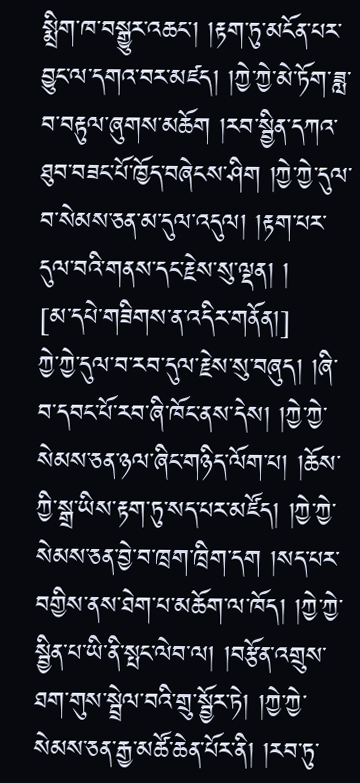སྨྲིག་ཁ་བསྒྱུར་འཆང་། །རྟག་ཏུ་མངོན་པར་བྱུང་ལ་དགའ་བར་མཛད། །ཀྱེ་ཀྱེ་མེ་ཏོག་ཟླ་བ་བརྟུལ་ཞུགས་མཆོག །རབ་སྦྱིན་དཀའ་ཐུབ་བཟང་པོ་ཁྱོད་བཞེངས་ཤིག །ཀྱེ་ཀྱེ་དུལ་བ་སེམས་ཅན་མ་དུལ་འདུལ། །རྟག་པར་དུལ་བའི་གནས་དང་རྗེས་སུ་ལྡན། །
[མ་དཔེ་གཟིགས་ན་འདིར་གནོན།]
ཀྱེ་ཀྱེ་དུལ་བ་རབ་དུལ་རྗེས་སུ་བཞུད། །ཞི་བ་དབང་པོ་རབ་ཞི་ཁོང་ནས་དེས། །ཀྱེ་ཀྱེ་སེམས་ཅན་ཉལ་ཞིང་གཉིད་ལོག་པ། །ཆོས་ཀྱི་སྒྲ་ཡིས་རྟག་ཏུ་སད་པར་མཛོད། །ཀྱེ་ཀྱེ་སེམས་ཅན་བྱེ་བ་ཁྲག་ཁྲིག་དག །སད་པར་བགྱིས་ནས་ཐེག་པ་མཆོག་ལ་ཁོད། །ཀྱེ་ཀྱེ་སྦྱིན་པ་ཡི་ནི་སྤང་ལེབ་ལ། །བརྩོན་འགྲུས་ཐག་གུས་སྦྲེལ་བའི་གྲུ་སྦྱོར་ཏེ། །ཀྱེ་ཀྱེ་སེམས་ཅན་རྒྱ་མཚོ་ཆེན་པོར་ནི། །རབ་ཏུ་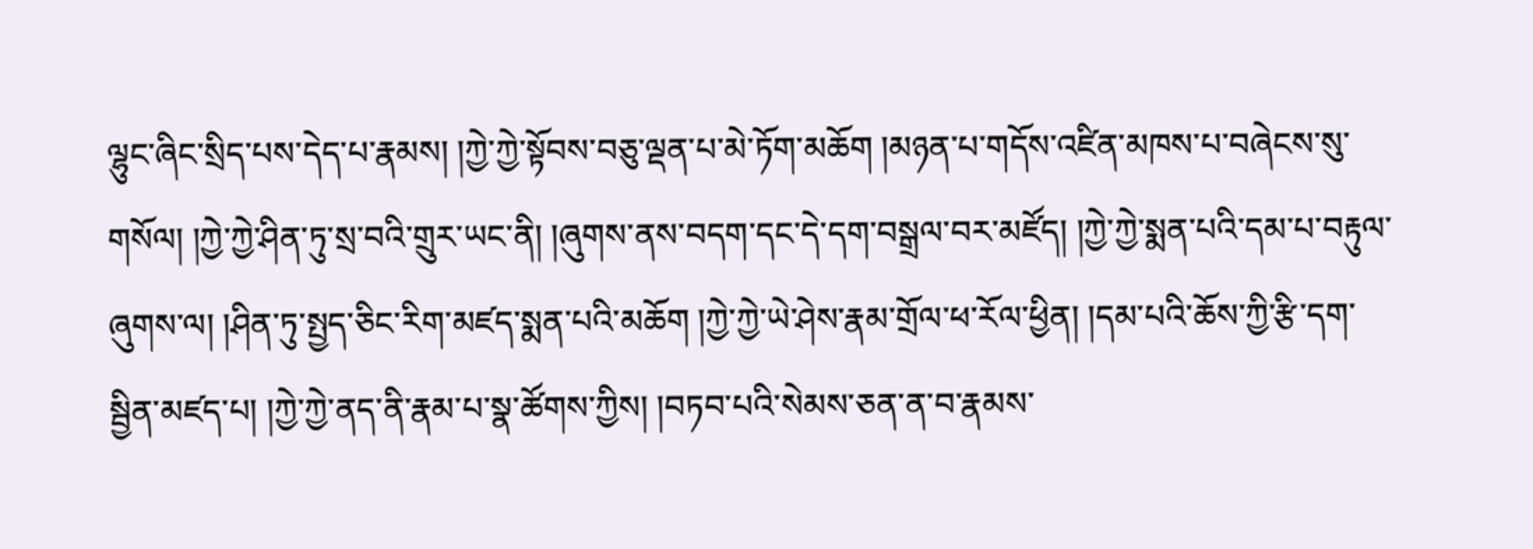ལྷུང་ཞིང་སྲིད་པས་དེད་པ་རྣམས། །ཀྱེ་ཀྱེ་སྟོབས་བཅུ་ལྡན་པ་མེ་ཏོག་མཆོག །མཉན་པ་གདོས་འཛིན་མཁས་པ་བཞེངས་སུ་གསོལ། །ཀྱེ་ཀྱེ་ཤིན་ཏུ་སྲ་བའི་གྲུར་ཡང་ནི། །ཞུགས་ནས་བདག་དང་དེ་དག་བསྒྲལ་བར་མཛོད། །ཀྱེ་ཀྱེ་སྨན་པའི་དམ་པ་བརྟུལ་ཞུགས་ལ། །ཤིན་ཏུ་སྤྱད་ཅིང་རིག་མཛད་སྨན་པའི་མཆོག །ཀྱེ་ཀྱེ་ཡེ་ཤེས་རྣམ་གྲོལ་ཕ་རོལ་ཕྱིན། །དམ་པའི་ཆོས་ཀྱི་རྩི་དག་སྦྱིན་མཛད་པ། །ཀྱེ་ཀྱེ་ནད་ནི་རྣམ་པ་སྣ་ཚོགས་ཀྱིས། །བཏབ་པའི་སེམས་ཅན་ན་བ་རྣམས་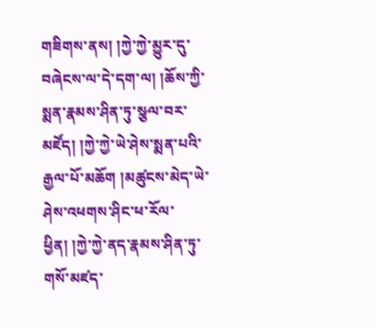གཟིགས་ནས། །ཀྱེ་ཀྱེ་མྱུར་དུ་བཞེངས་ལ་དེ་དག་ལ། །ཆོས་ཀྱི་སྨན་རྣམས་ཤིན་ཏུ་སྩལ་བར་མཛོད། །ཀྱེ་ཀྱེ་ཡེ་ཤེས་སྨན་པའི་རྒྱལ་པོ་མཆོག །མཚུངས་མེད་ཡེ་ཤེས་འཕགས་ཤིང་ཕ་རོལ་ཕྱིན། །ཀྱེ་ཀྱེ་ནད་རྣམས་ཤིན་ཏུ་གསོ་མཛད་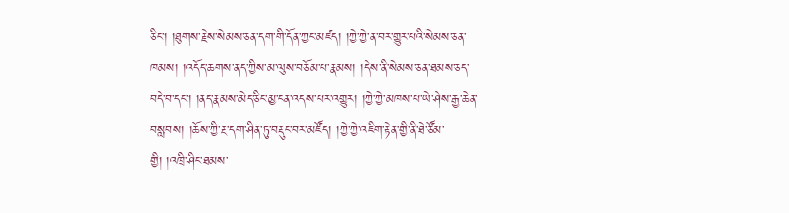ཅིང་། །ཐུགས་རྗེས་སེམས་ཅན་དག་གི་དོན་ཀྱང་མཛད། །ཀྱེ་ཀྱེ་ན་བར་གྱུར་པའི་སེམས་ཅན་ཁམས། །འདོད་ཆགས་ནད་ཀྱིས་མ་ལུས་བཅོམ་པ་རྣམས། །དེས་ནི་སེམས་ཅན་ཐམས་ཅད་བདེ་བ་དང་། །ནད་རྣམས་མེད་ཅིང་མྱ་ངན་འདས་པར་འགྱུར། །ཀྱེ་ཀྱེ་མཁས་པ་ཡེ་ཤེས་རྒྱ་ཆེན་བསླབས། །ཆོས་ཀྱི་རྔ་དག་ཤིན་ཏུ་བརྡུང་བར་མཛོད། །ཀྱེ་ཀྱེ་འཇིག་རྟེན་གྱི་ནི་ཐེ་ཙོམ་གྱི། །འཁྲི་ཤིང་ཐམས་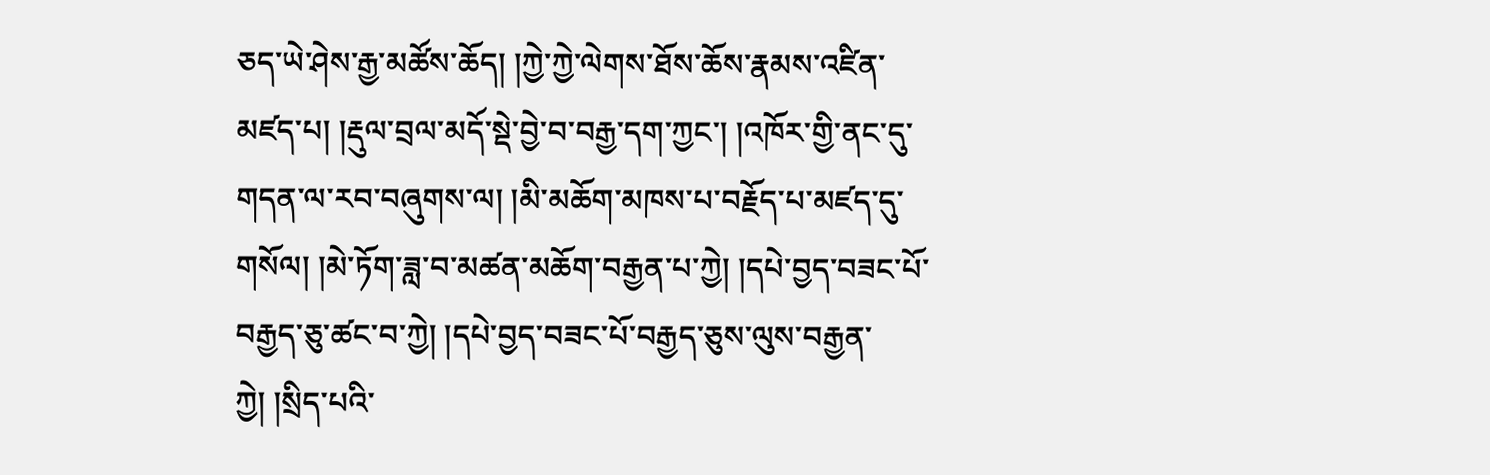ཅད་ཡེ་ཤེས་རྒྱ་མཚོས་ཆོད། །ཀྱེ་ཀྱེ་ལེགས་ཐོས་ཆོས་རྣམས་འཛིན་མཛད་པ། །རྡུལ་བྲལ་མདོ་སྡེ་བྱེ་བ་བརྒྱ་དག་ཀྱང་། །འཁོར་གྱི་ནང་དུ་གདན་ལ་རབ་བཞུགས་ལ། །མི་མཆོག་མཁས་པ་བརྗོད་པ་མཛད་དུ་གསོལ། །མེ་ཏོག་ཟླ་བ་མཚན་མཆོག་བརྒྱན་པ་ཀྱེ། །དཔེ་བྱད་བཟང་པོ་བརྒྱད་ཅུ་ཚང་བ་ཀྱེ། །དཔེ་བྱད་བཟང་པོ་བརྒྱད་ཅུས་ལུས་བརྒྱན་ཀྱེ། །སྲིད་པའི་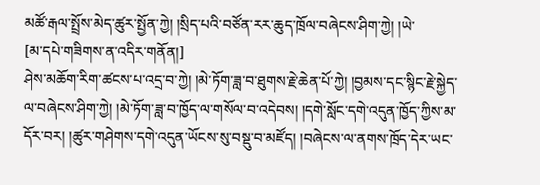མཚོ་རྒལ་སྤྲོས་མེད་ཚུར་སྤྱོན་ཀྱེ། །སྲིད་པའི་བཙོན་རར་ཆུད་ཁྲོལ་བཞེངས་ཤིག་ཀྱེ། །ཡེ་
[མ་དཔེ་གཟིགས་ན་འདིར་གནོན།]
ཤེས་མཆོག་རིག་ཚངས་པ་འདྲ་བ་ཀྱེ། །མེ་ཏོག་ཟླ་བ་ཐུགས་རྗེ་ཆེན་པོ་ཀྱེ། །བྱམས་དང་སྙིང་རྗེ་སྐྱེད་ལ་བཞེངས་ཤིག་ཀྱེ། །མེ་ཏོག་ཟླ་བ་ཁྱོད་ལ་གསོལ་བ་འདེབས། །དགེ་སློང་དགེ་འདུན་ཁྱོད་ཀྱིས་མ་དོར་བར། །ཚུར་གཤེགས་དགེ་འདུན་ཡོངས་སུ་བསྡུ་བ་མཛོད། །བཞེངས་ལ་ནགས་ཁྲོད་དེར་ཡང་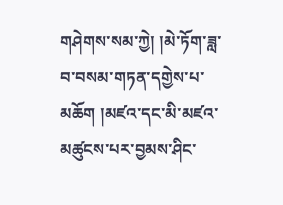གཤེགས་སམ་ཀྱེ། །མེ་ཏོག་ཟླ་བ་བསམ་གཏན་དགྱེས་པ་མཆོག །མཛའ་དང་མི་མཛའ་མཚུངས་པར་བྱམས་ཤིང་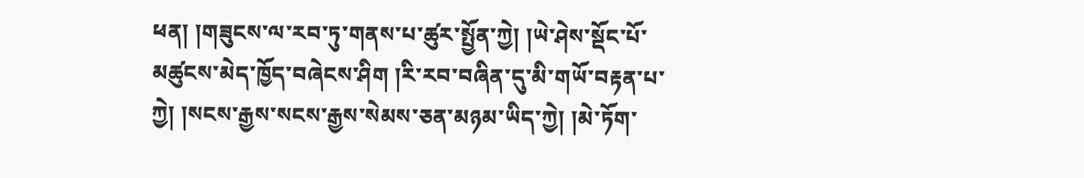ཕན། །གཟུངས་ལ་རབ་ཏུ་གནས་པ་ཚུར་སྤྱོན་ཀྱེ། །ཡེ་ཤེས་སྡོང་པོ་མཚུངས་མེད་ཁྱོད་བཞེངས་ཤིག །རི་རབ་བཞིན་དུ་མི་གཡོ་བརྟན་པ་ཀྱེ། །སངས་རྒྱས་སངས་རྒྱས་སེམས་ཅན་མཉམ་ཡིད་ཀྱེ། །མེ་ཏོག་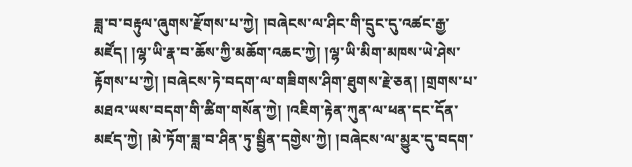ཟླ་བ་བརྟུལ་ཞུགས་རྫོགས་པ་ཀྱེ། །བཞེངས་ལ་ཤིང་གི་དྲུང་དུ་འཚང་རྒྱ་མཛོད། །ལྷ་ཡི་རྣ་བ་ཆོས་ཀྱི་མཆོག་འཆང་ཀྱེ། །ལྷ་ཡི་མིག་མཁས་ཡེ་ཤེས་རྟོགས་པ་ཀྱེ། །བཞེངས་ཏེ་བདག་ལ་གཟིགས་ཤིག་ཐུགས་རྗེ་ཅན། །གྲགས་པ་མཐའ་ཡས་བདག་གི་ཚིག་གསོན་ཀྱེ། །འཇིག་རྟེན་ཀུན་ལ་ཕན་དང་དོན་མཛད་ཀྱེ། །མེ་ཏོག་ཟླ་བ་ཤིན་ཏུ་སྦྱིན་དགྱེས་ཀྱེ། །བཞེངས་ལ་མྱུར་དུ་བདག་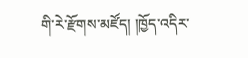གི་རེ་རྫོགས་མཛོད། །ཁྱོད་འདིར་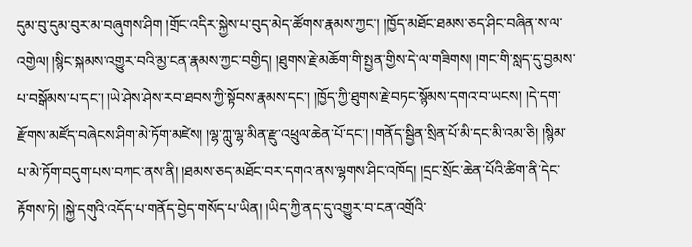དུམ་བུ་དུམ་བུར་མ་བཞུགས་ཤིག །གྲོང་འདིར་སྐྱེས་པ་བུད་མེད་ཚོགས་རྣམས་ཀྱང་། །ཁྱོད་མཐོང་ཐམས་ཅད་ཤིང་བཞིན་ས་ལ་འགྱེལ། །སྙིང་སྐམས་འགྱུར་བའི་མྱ་ངན་རྣམས་ཀྱང་བགྱིད། །ཐུགས་རྗེ་མཆོག་གི་སྤྱན་གྱིས་དེ་ལ་གཟིགས། །གང་གི་སླད་དུ་བྱམས་པ་བསྒོམས་པ་དང་། །ཡེ་ཤེས་ཤེས་རབ་ཐབས་ཀྱི་སྟོབས་རྣམས་དང་། །ཁྱོད་ཀྱི་ཐུགས་རྗེ་བཏང་སྙོམས་དགའ་བ་ཡངས། །དེ་དག་རྫོགས་མཛོད་བཞེངས་ཤིག་མེ་ཏོག་མཛེས། །ལྷ་ཀླུ་ལྷ་མིན་རྫུ་འཕྲུལ་ཆེན་པོ་དང་། །གནོད་སྦྱིན་སྲིན་པོ་མི་དང་མི་འམ་ཅི། །སྙིམ་པ་མེ་ཏོག་བདུག་པས་བཀང་ནས་ནི། །ཐམས་ཅད་མཐོང་བར་དགའ་ནས་ལྷགས་ཤིང་འཁོད། །དྲང་སྲོང་ཆེན་པོའི་ཚིག་ནི་དེང་རྟོགས་ཏེ། །སྐྱེ་དགུའི་འདོད་པ་གནོད་བྱེད་གསོད་པ་ཡིན། །ཡིད་ཀྱི་ནད་དུ་འགྱུར་བ་ངན་འགྲོའི་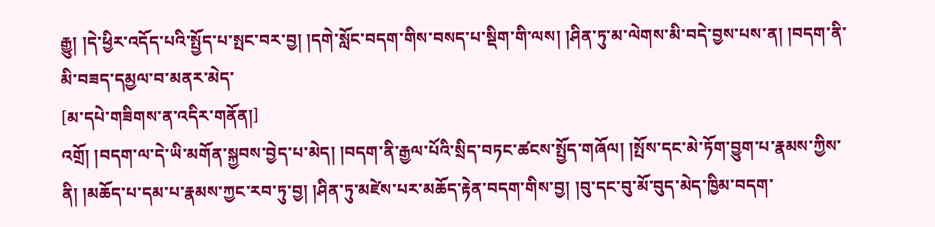རྒྱུ། །དེ་ཕྱིར་འདོད་པའི་སྤྱོད་པ་སྤང་བར་བྱ། །དགེ་སློང་བདག་གིས་བསད་པ་སྡིག་གི་ལས། །ཤིན་ཏུ་མ་ལེགས་མི་བདེ་བྱས་པས་ན། །བདག་ནི་མི་བཟད་དམྱལ་བ་མནར་མེད་
[མ་དཔེ་གཟིགས་ན་འདིར་གནོན།]
འགྲོ། །བདག་ལ་དེ་ཡི་མགོན་སྐྱབས་བྱེད་པ་མེད། །བདག་ནི་རྒྱལ་པོའི་སྲིད་བཏང་ཚངས་སྤྱོད་གཞོལ། །སྤོས་དང་མེ་ཏོག་བྱུག་པ་རྣམས་ཀྱིས་ནི། །མཆོད་པ་དམ་པ་རྣམས་ཀྱང་རབ་ཏུ་བྱ། །ཤིན་ཏུ་མཛེས་པར་མཆོད་རྟེན་བདག་གིས་བྱ། །བུ་དང་བུ་མོ་བུད་མེད་ཁྱིམ་བདག་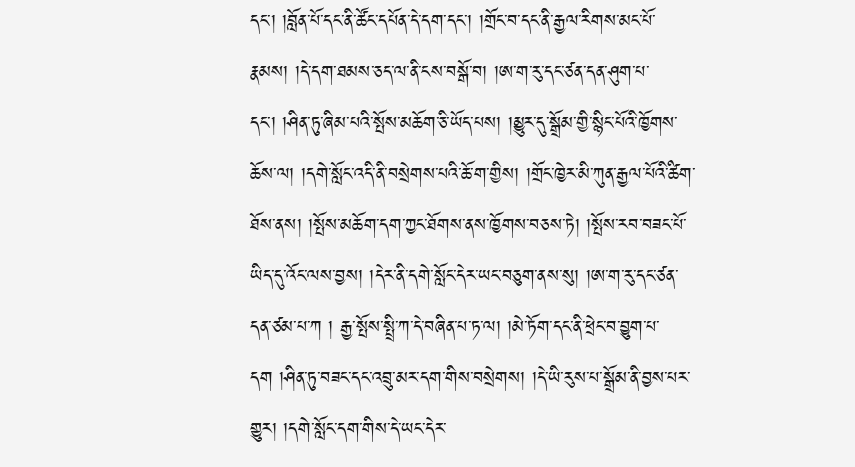དང་། །བློན་པོ་དང་ནི་ཚོང་དཔོན་དེ་དག་དང་། །གྲོང་བ་དང་ནི་རྒྱལ་རིགས་མང་པོ་རྣམས། །དེ་དག་ཐམས་ཅད་ལ་ནི་ངས་བསྒོ་བ། །ཨ་ག་རུ་དང་ཙན་དན་ཤུག་པ་དང་། །ཤིན་ཏུ་ཞིམ་པའི་སྤོས་མཆོག་ཅི་ཡོད་པས། །མྱུར་དུ་སྒྲོམ་གྱི་སྙིང་པོའི་ཁྱོགས་ཆོས་ལ། །དགེ་སློང་འདི་ནི་བསྲེགས་པའི་ཆོ་ག་གྱིས། །གྲོང་ཁྱེར་མི་ཀུན་རྒྱལ་པོའི་ཚིག་ཐོས་ནས། །སྤོས་མཆོག་དག་ཀྱང་ཐོགས་ནས་ཁྱོགས་བཅས་ཏེ། །སྤོས་རབ་བཟང་པོ་ཡིད་དུ་འོང་ལས་བྱས། །དེར་ནི་དགེ་སློང་དེར་ཡང་བཅུག་ནས་སུ། །ཨ་ག་རུ་དང་ཙན་དན་ཙམ་པ་ཀ ། རྒྱ་སྤོས་སྤྲི་ཀ་དེ་བཞིན་པ་ཏ་ལ། །མེ་ཏོག་དང་ནི་ཕྲེང་བ་བྱུག་པ་དག །ཤིན་ཏུ་བཟང་དང་འབྲུ་མར་དག་གིས་བསྲེགས། །དེ་ཡི་རུས་པ་སྒྲོམ་ནི་བྱས་པར་གྱུར། །དགེ་སློང་དག་གིས་དེ་ཡང་དེར་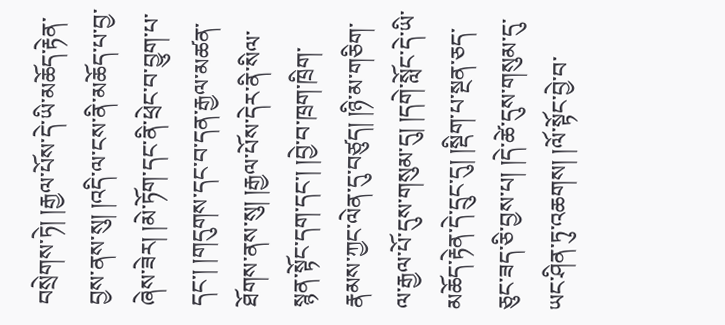བསྲེགས་ཏེ། །རྒྱལ་པོས་དེ་ཡི་མཆོད་རྟེན་བྱས་ནས་སུ། །འདི་ལ་ངས་ནི་མཆོད་པ་བྱ་ཞེས་ཟེར། །མེ་ཏོག་དང་ནི་ཕྲེང་བ་བྱུག་པ་དང་། །གདུགས་དང་བ་དན་རྒྱལ་མཚན་ཐོགས་ནས་སུ། །རྒྱལ་པོས་དེར་ནི་སིལ་སྙན་སྟོང་དག་དང་། །བྱེ་བ་ཁྲག་ཁྲིག་རྣམས་ཀྱང་ལེན་དུ་བཙུད། །ཉི་མ་གཅིག་ལ་རྒྱལ་པོ་དུས་གསུམ་དུ། །དགེ་སློང་དེ་ཡི་མཆོད་རྟེན་དེ་དྲུང་དུ། །སྡིག་པ་སྔན་ཅད་ཅུང་ཟད་ཅི་བྱས་པ། །དེ་ཚེ་དུས་གསུམ་དུ་ཡང་ཤིན་ཏུ་འཆགས། །ལོ་སྟོང་བྱེ་བ་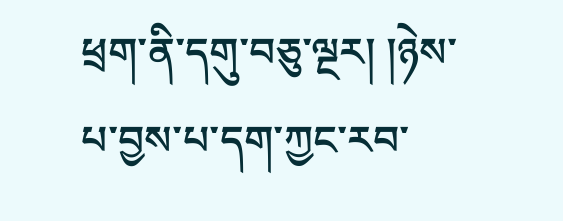ཕྲག་ནི་དགུ་བཅུ་ལྔར། །ཉེས་པ་བྱས་པ་དག་ཀྱང་རབ་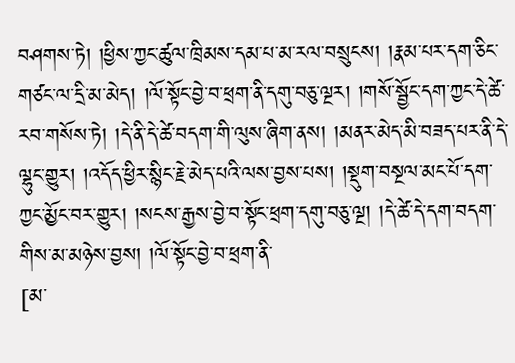བཤགས་ཏེ། །ཕྱིས་ཀྱང་ཚུལ་ཁྲིམས་དམ་པ་མ་རལ་བསྲུངས། །རྣམ་པར་དག་ཅིང་གཙང་ལ་དྲི་མ་མེད། །ལོ་སྟོང་བྱེ་བ་ཕྲག་ནི་དགུ་བཅུ་ལྔར། །གསོ་སྦྱོང་དག་ཀྱང་དེ་ཚེ་རབ་གསོས་ཏེ། །དེ་ནི་དེ་ཚེ་བདག་གི་ལུས་ཞིག་ནས། །མནར་མེད་མི་བཟད་པར་ནི་དེ་ལྷུང་གྱུར། །འདོད་ཕྱིར་སྙིང་རྗེ་མེད་པའི་ལས་བྱས་པས། །སྡུག་བསྔལ་མང་པོ་དག་ཀྱང་མྱོང་བར་གྱུར། །སངས་རྒྱས་བྱེ་བ་སྟོང་ཕྲག་དགུ་བཅུ་ལྔ། །དེ་ཚེ་དེ་དག་བདག་གིས་མ་མཉེས་བྱས། །ལོ་སྟོང་བྱེ་བ་ཕྲག་ནི་
[མ་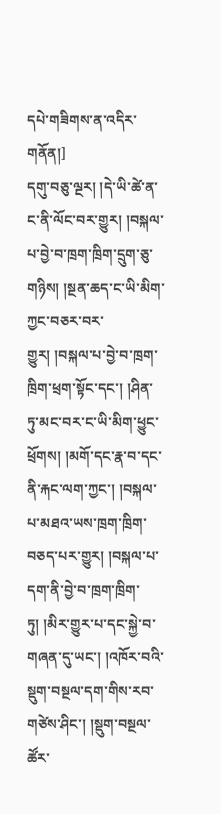དཔེ་གཟིགས་ན་འདིར་གནོན།]
དགུ་བཅུ་ལྔར། །དེ་ཡི་ཚེ་ན་ང་ནི་ལོང་བར་གྱུར། །བསྐལ་པ་བྱེ་བ་ཁྲག་ཁྲིག་དྲུག་ཅུ་གཉིས། །སྔན་ཆད་ང་ཡི་མིག་ཀྱང་བཅར་བར་གྱུར། །བསྐལ་པ་བྱེ་བ་ཁྲག་ཁྲིག་ཕྲག་སྟོང་དང་། །ཤིན་ཏུ་མང་བར་ང་ཡི་མིག་ཕྱུང་ཕྲོགས། །མགོ་དང་རྣ་བ་དང་ནི་རྐང་ལག་ཀྱང་། །བསྐལ་པ་མཐའ་ཡས་ཁྲག་ཁྲིག་བཅད་པར་གྱུར། །བསྐལ་པ་དག་ནི་བྱེ་བ་ཁྲག་ཁྲིག་ཏུ། །མིར་གྱུར་པ་དང་སྐྱེ་བ་གཞན་དུ་ཡང་། །འཁོར་བའི་སྡུག་བསྔལ་དག་གིས་རབ་གཙེས་ཤིང་། །སྡུག་བསྔལ་ཚོར་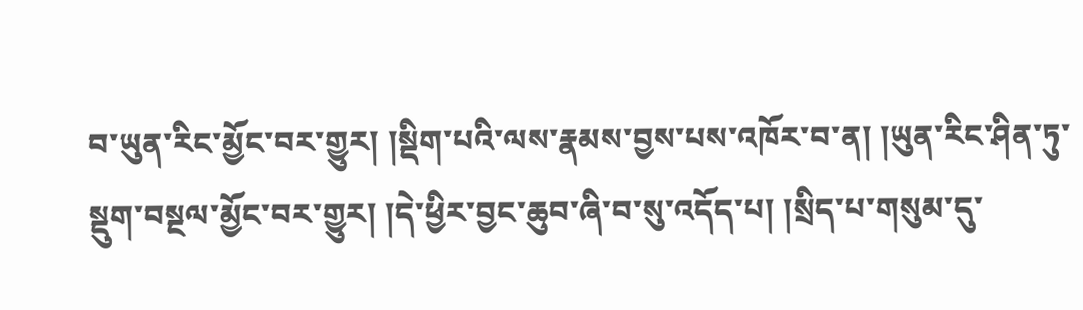བ་ཡུན་རིང་མྱོང་བར་གྱུར། །སྡིག་པའི་ལས་རྣམས་བྱས་པས་འཁོར་བ་ན། །ཡུན་རིང་ཤིན་ཏུ་སྡུག་བསྔལ་མྱོང་བར་གྱུར། །དེ་ཕྱིར་བྱང་ཆུབ་ཞི་བ་སུ་འདོད་པ། །སྲིད་པ་གསུམ་དུ་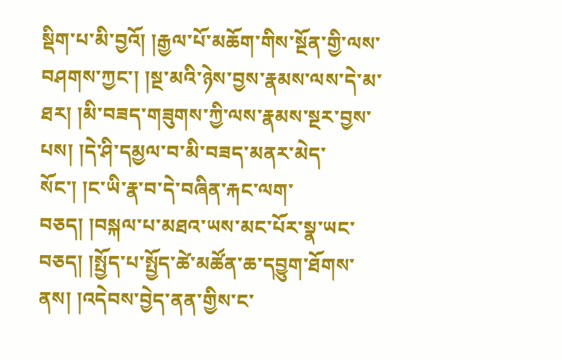སྡིག་པ་མི་བྱའོ། །རྒྱལ་པོ་མཆོག་གིས་སྔོན་གྱི་ལས་བཤགས་ཀྱང་། །སྔ་མའི་ཉེས་བྱས་རྣམས་ལས་དེ་མ་ཐར། །མི་བཟད་གཟུགས་ཀྱི་ལས་རྣམས་སྔར་བྱས་པས། །དེ་ཤི་དམྱལ་བ་མི་བཟད་མནར་མེད་སོང་། །ང་ཡི་རྣ་བ་དེ་བཞིན་རྐང་ལག་བཅད། །བསྐལ་པ་མཐའ་ཡས་མང་པོར་སྣ་ཡང་བཅད། །སྤྱོད་པ་སྤྱོད་ཚེ་མཚོན་ཆ་དབྱུག་ཐོགས་ནས། །འདེབས་བྱེད་ནན་གྱིས་ང་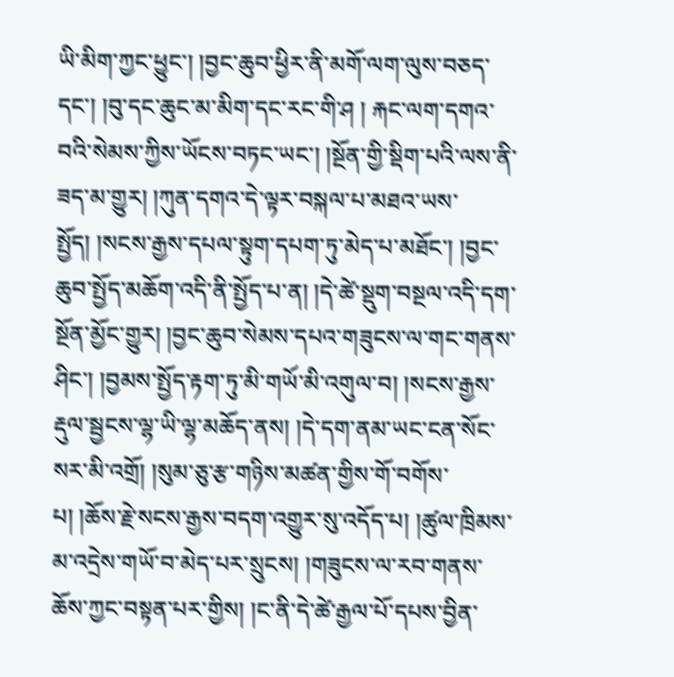ཡི་མིག་ཀྱང་ཕྱུང་། །བྱང་ཆུབ་ཕྱིར་ནི་མགོ་ལག་ལུས་བཅད་དང་། །བུ་དང་ཆུང་མ་མིག་དང་རང་གི་ཤ ། རྐང་ལག་དགའ་བའི་སེམས་ཀྱིས་ཡོངས་བཏང་ཡང་། །སྔོན་གྱི་སྡིག་པའི་ལས་ནི་ཟད་མ་གྱུར། །ཀུན་དགའ་དེ་ལྟར་བསྐལ་པ་མཐའ་ཡས་སྤྱོད། །སངས་རྒྱས་དཔལ་སྟུག་དཔག་ཏུ་མེད་པ་མཐོང་། །བྱང་ཆུབ་སྤྱོད་མཆོག་འདི་ནི་སྤྱོད་པ་ན། །དེ་ཚེ་སྡུག་བསྔལ་འདི་དག་སྔོན་མྱོང་གྱུར། །བྱང་ཆུབ་སེམས་དཔའ་གཟུངས་ལ་གང་གནས་ཤིང་། །བྱམས་སྤྱོད་རྟག་ཏུ་མི་གཡོ་མི་འགུལ་བ། །སངས་རྒྱས་རྡུལ་སྦྱངས་ལྷ་ཡི་ལྷ་མཆོད་ནས། །དེ་དག་ནམ་ཡང་ངན་སོང་སར་མི་འགྲོ། །སུམ་ཅུ་རྩ་གཉིས་མཚན་གྱིས་གོ་བགོས་པ། །ཆོས་རྗེ་སངས་རྒྱས་བདག་འགྱུར་སུ་འདོད་པ། །ཚུལ་ཁྲིམས་མ་འདྲེས་གཡོ་བ་མེད་པར་སྲུངས། །གཟུངས་ལ་རབ་གནས་ཆོས་ཀྱང་བསྟན་པར་གྱིས། །ང་ནི་དེ་ཚེ་རྒྱལ་པོ་དཔས་བྱིན་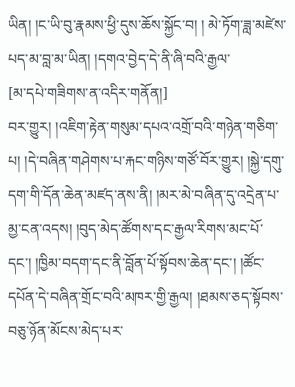ཡིན། །ང་ཡི་བུ་རྣམས་ཕྱི་དུས་ཆོས་སྐྱོང་བ། ། མེ་ཏོག་ཟླ་མཛེས་པད་མ་བླ་མ་ཡིན། །དགའ་བྱེད་དེ་ནི་ཞི་བའི་རྒྱལ་
[མ་དཔེ་གཟིགས་ན་འདིར་གནོན།]
བར་གྱུར། །འཇིག་རྟེན་གསུམ་དཔའ་འགྲོ་བའི་གཉེན་གཅིག་པ། །དེ་བཞིན་གཤེགས་པ་རྐང་གཉིས་གཙོ་བོར་གྱུར། །སྐྱེ་དགུ་དག་གི་དོན་ཆེན་མཛད་ནས་ནི། །མར་མེ་བཞིན་དུ་འདྲེན་པ་མྱ་ངན་འདས། །བུད་མེད་ཚོགས་དང་རྒྱལ་རིགས་མང་པོ་དང་། །ཁྱིམ་བདག་དང་ནི་བློན་པོ་སྟོབས་ཆེན་དང་། །ཚོང་དཔོན་དེ་བཞིན་གྲོང་བའི་མཁར་གྱི་རྒྱལ། །ཐམས་ཅད་སྟོབས་བཅུ་ཉོན་མོངས་མེད་པར་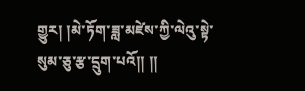གྱུར། །མེ་ཏོག་ཟླ་མཛེས་ཀྱི་ལེའུ་སྟེ་སུམ་ཅུ་རྩ་དྲུག་པའོ།། །།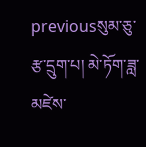previousསུམ་ཅུ་རྩ་དྲུག་པ། མེ་ཏོག་ཟླ་མཛེས་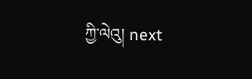ཀྱི་ལེའུ། next